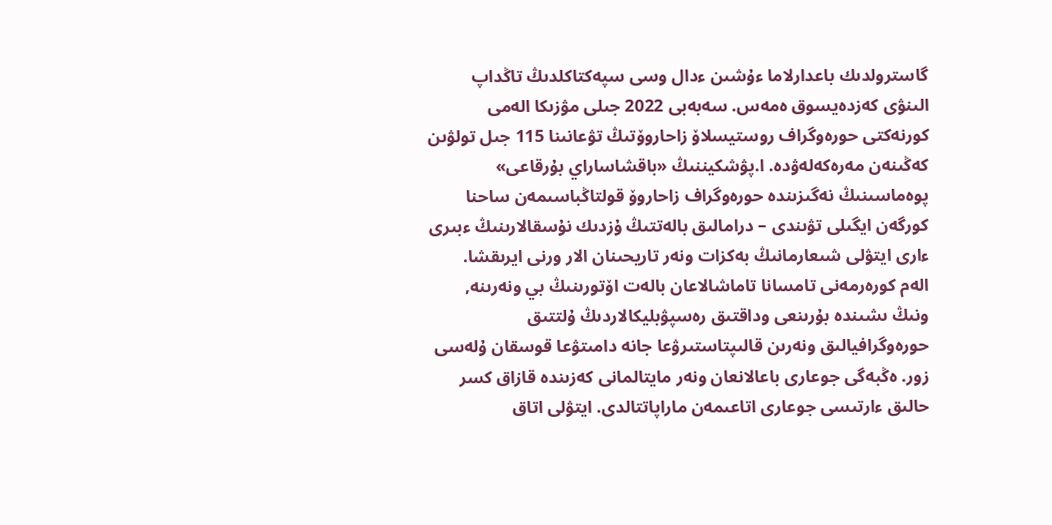گاسترولدىك باعدارلاما ءۇشىن ءدال وسى سپەكتاكلدىڭ تاڭداپ الىنۋى كەزدەيسوق ەمەس. سەبەبى 2022 جىلى مۋزىكا الەمى كورنەكتى حورەوگراف روستيسلاۆ زاحاروۆتىڭ تۋعانىنا 115 جىل تولۋىن كەڭىنەن مەرەكەلەۋدە. ا.پۋشكيننىڭ «باقشاساراي بۇرقاعى» پوەماسىنىڭ نەگىزىندە حورەوگراف زاحاروۆ قولتاڭباسىمەن ساحنا كورگەن ايگىلى تۋىندى – درامالىق بالەتتىڭ ۇزدىك نۇسقالارىنىڭ ءبىرى ءارى ايتۋلى شىعارمانىڭ بەكزات ونەر تاريحىنان الار ورنى ايرىقشا.
الەم كورەرمەنى تامسانا تاماشالاعان بالەت اۆتورىنىڭ بي ونەرىنە, ونىڭ ىشىندە بۇرىنعى وداقتىق رەسپۋبليكالاردىڭ ۇلتتىق حورەوگرافيالىق ونەرىن قالىپتاستىرۋعا جانە دامىتۋعا قوسقان ۇلەسى زور. ەڭبەگى جوعارى باعالانعان ونەر مايتالمانى كەزىندە قازاق كسر حالىق ءارتىسى جوعارى اتاعىمەن ماراپاتتالدى. ايتۋلى اتاق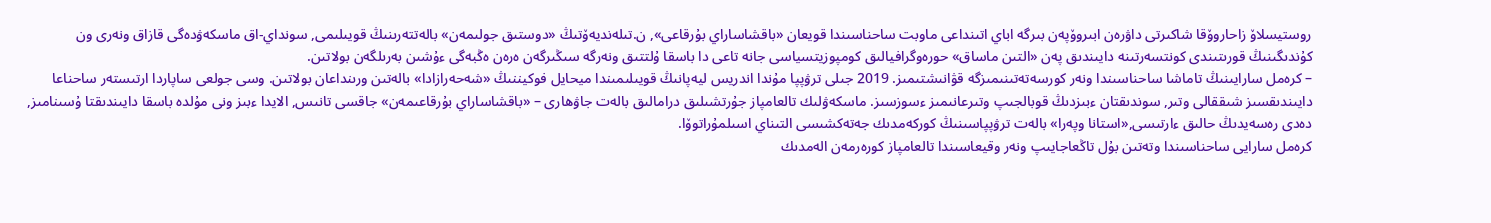روستيسلاۆ زاحاروۆقا شاكىرتى داۋرەن ابىروۆپەن بىرگە اباي اتىنداعى ماوبت ساحناسىندا قويعان «باقشاساراي بۇرقاعى», ن.تىلەنديەۆتىڭ «دوستىق جولىمەن» بالەتتەرىنىڭ قويىلىمى, سونداي-اق ماسكەۋدەگى قازاق ونەرى ون كۇندىگىنىڭ قورىتىندى كونتسەرتىنە دايىندىق پەن «التىن ماساق» حورەوگرافيالىق كومپوزيتسياسى جانە تاعى دا باسقا ۇلتتىق ونەرگە سىڭىرگەن ەرەن ەڭبەگى ءۇشىن بەرىلگەن بولاتىن.
– كرەمل سارايىنىڭ تاماشا ساحناسىندا ونەر كورسەتەتىنىمىزگە قۋانىشتىمىز. 2019 جىلى ترۋپپا مۇندا اندريس ليەپانىڭ قويىلىمىندا ميحايل فوكيننىڭ «شەحەرازادا» بالەتىن ورىنداعان بولاتىن. وسى جولعى ساپاردا ارتىستەر ساحناعا دايىندىقسىز شىققالى وتىر, سوندىقتان ءبىزدىڭ قوبالجىپ وتىرعانىمىز ءسوزسىز. ماسكەۋلىك تالعامپاز جۇرتشىلىق درامالىق بالەت جاۋھارى – «باقشاساراي بۇرقاعىمەن» جاقسى تانىس, الايدا ءبىز ونى مۇلدە باسقا دايىندىقتا ۇسىنامىز, دەدى رەسەيدىڭ حالىق ءارتىسى,«استانا وپەرا» بالەت ترۋپپاسىنىڭ كوركەمدىك جەتەكشىسى التىناي اسىلمۇراتوۆا.
كرەمل سارايى ساحناسىندا وتەتىن بۇل تاڭعاجايىپ ونەر وقيعاسىندا تالعامپاز كورەرمەن الەمدىك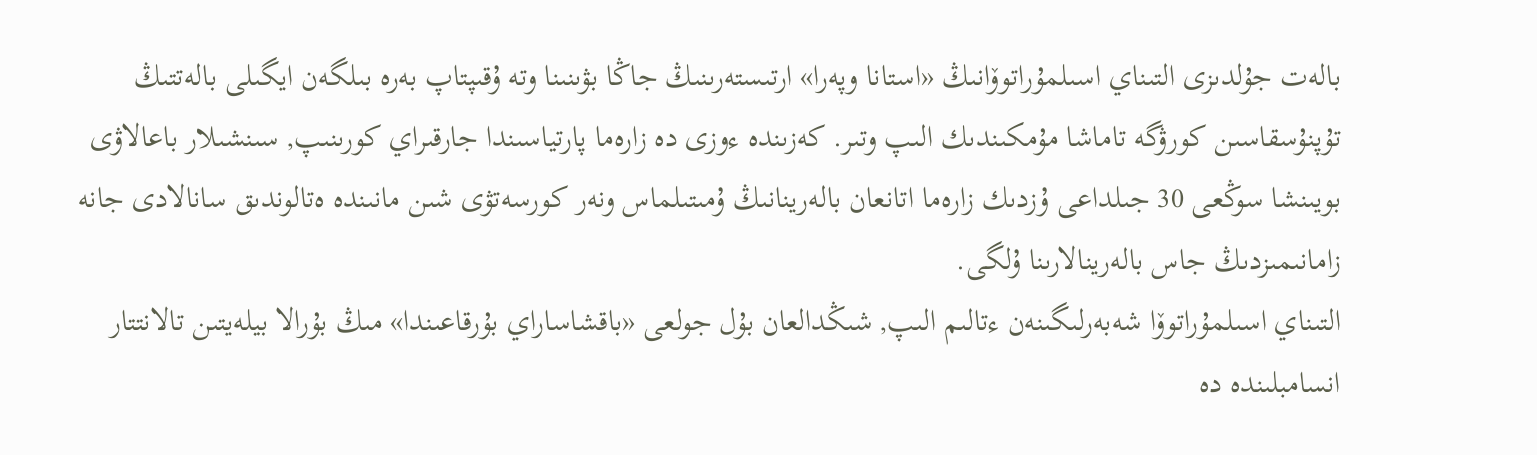بالەت جۇلدىزى التىناي اسىلمۇراتوۆانىڭ «استانا وپەرا» ارتىستەرىنىڭ جاڭا بۋىنىنا وتە ۇقىپتاپ بەرە بىلگەن ايگىلى بالەتتىڭ تۇپنۇسقاسىن كورۋگە تاماشا مۇمكىندىك الىپ وتىر. كەزىندە ءوزى دە زارەما پارتياسىندا جارقىراي كورىنىپ, سىنشىلار باعالاۋى بويىنشا سوڭعى 30 جىلداعى ۇزدىك زارەما اتانعان بالەرينانىڭ ۇمىتىلماس ونەر كورسەتۋى شىن مانىندە ەتالوندىق سانالادى جانە زامانىمىزدىڭ جاس بالەرينالارىنا ۇلگى.
التىناي اسىلمۇراتوۆا شەبەرلىگىنەن ءتالىم الىپ, شىڭدالعان بۇل جولعى «باقشاساراي بۇرقاعىندا» مىڭ بۇرالا بيلەيتىن تالانتتار انسامبلىندە دە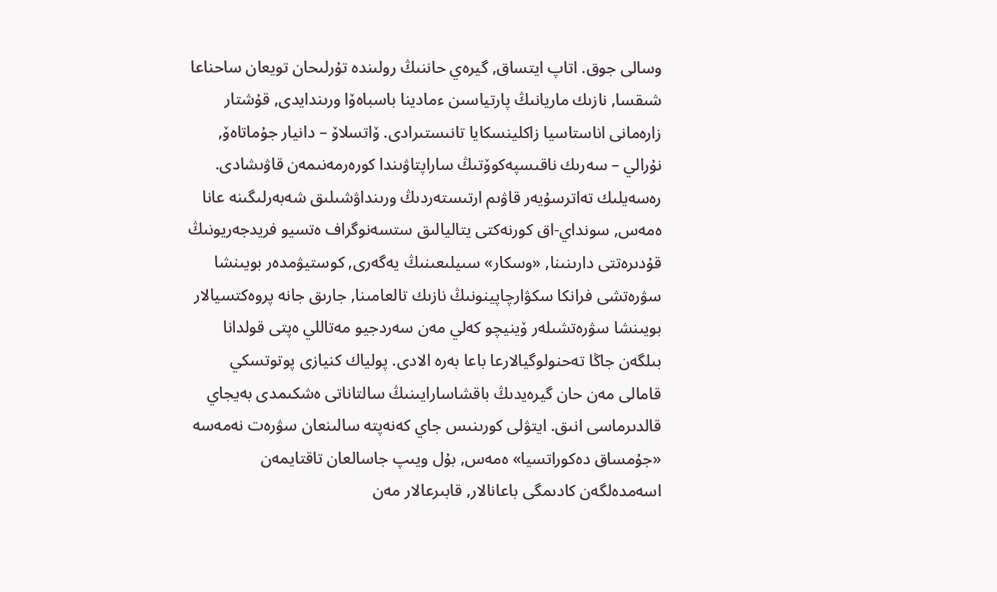وسالى جوق. اتاپ ايتساق, گيرەي حاننىڭ رولىندە تۇرلىحان تويعان ساحناعا شىقسا, نازىك ماريانىڭ پارتياسىن ءمادينا باسباەۆا ورىندايدى, قۇشتار زارەمانى اناستاسيا زاكلينسكايا تانىستىرادى. ۆاتسلاۆ – دانيار جۇماتاەۆ, نۇرالي – سەرىك ناقىسپەكوۆتىڭ ساراپتاۋىندا كورەرمەنىمەن قاۋىشادى.
رەسەيلىك تەاترسۇيەر قاۋىم ارتىستەردىڭ ورىنداۋشىلىق شەبەرلىگىنە عانا ەمەس, سونداي-اق كورنەكتى يتاليالىق ستسەنوگراف ەتسيو فريدجەريونىڭ قۇدىرەتتى دارىنىنا, «وسكار» سىيلىعىنىڭ يەگەرى, كوستيۋمدەر بويىنشا سۋرەتشى فرانكا سكۋارچاپينونىڭ نازىك تالعامىنا, جارىق جانە پروەكتسيالار بويىنشا سۋرەتشىلەر ۆينيچو كەلي مەن سەردجيو مەتاللي ەپتى قولدانا بىلگەن جاڭا تەحنولوگيالارعا باعا بەرە الادى. پولياك كنيازى پوتوتسكي قامالى مەن حان گيرەيدىڭ باقشاسارايىنىڭ سالتاناتى ەشكىمدى بەيجاي قالدىرماسى انىق. ايتۋلى كورىنىس جاي كەنەپتە سالىنعان سۋرەت نەمەسە «جۇمساق دەكوراتسيا» ەمەس, بۇل ويىپ جاسالعان تاقتايمەن اسەمدەلگەن كادىمگى باعانالار, قابىرعالار مەن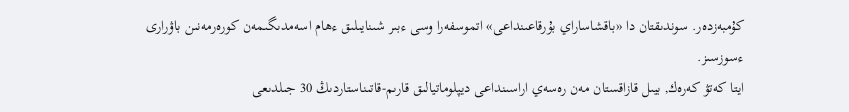كۇمبەزدەر. سوندىقتان دا «باقشاساراي بۇرقاعىنداعى» اتموسفەرا وسى ءبىر شىنايىلىق ءھام اسەمدىگىمەن كورەرمەنىن باۋرارى ءسوزسىز.
ايتا كەتۋ كەرەك, بيىل قازاقستان مەن رەسەي اراسىنداعى ديپلوماتيالىق قارىم-قاتىناستاردىڭ 30 جىلدىعى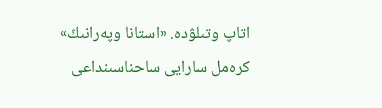اتاپ وتىلۋدە. «استانا وپەرانىڭ» كرەمل سارايى ساحناسىنداعى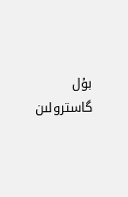بۇل گاسترولىن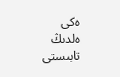ەكى ەلدىڭ تابىستى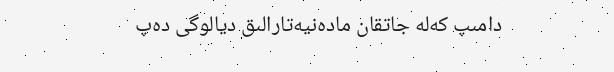دامىپ كەلە جاتقان مادەنيەتارالىق ديالوگى دەپ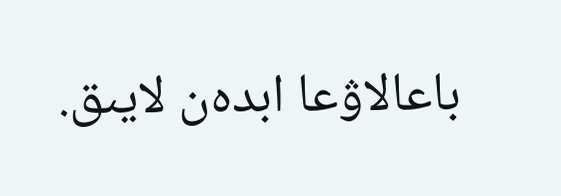باعالاۋعا ابدەن لايىق.